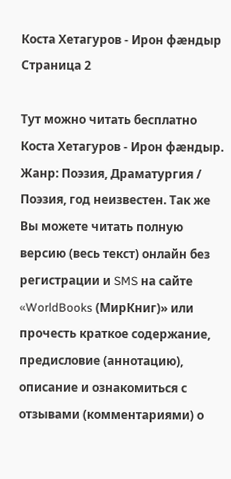Коста Хетагуров - Ирон фæндыр Страница 2

Тут можно читать бесплатно Коста Хетагуров - Ирон фæндыр. Жанр: Поэзия, Драматургия / Поэзия, год неизвестен. Так же Вы можете читать полную версию (весь текст) онлайн без регистрации и SMS на сайте «WorldBooks (МирКниг)» или прочесть краткое содержание, предисловие (аннотацию), описание и ознакомиться с отзывами (комментариями) о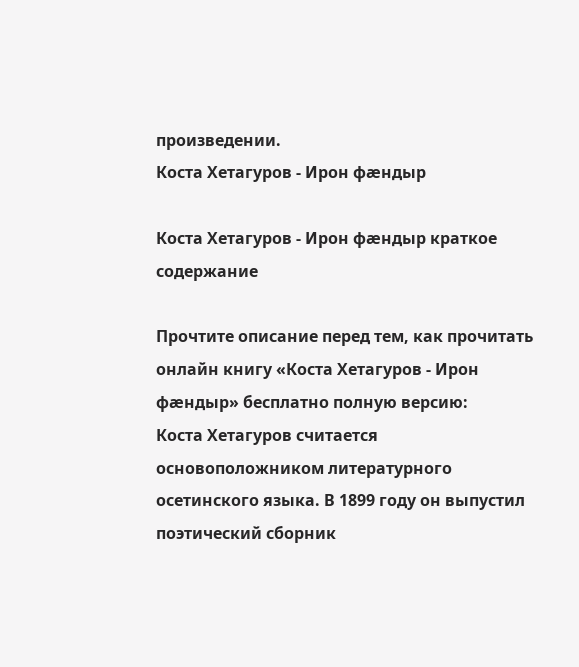произведении.
Коста Хетагуров - Ирон фæндыр

Коста Хетагуров - Ирон фæндыр краткое содержание

Прочтите описание перед тем, как прочитать онлайн книгу «Коста Хетагуров - Ирон фæндыр» бесплатно полную версию:
Коста Хетагуров считается основоположником литературного осетинского языка. В 1899 году он выпустил поэтический сборник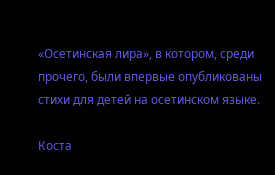«Осетинская лира», в котором, среди прочего, были впервые опубликованы стихи для детей на осетинском языке.

Коста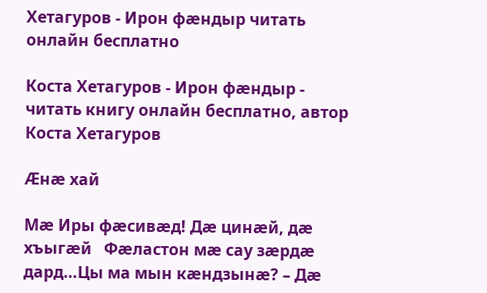Хетагуров - Ирон фæндыр читать онлайн бесплатно

Коста Хетагуров - Ирон фæндыр - читать книгу онлайн бесплатно, автор Коста Хетагуров

Æнæ хай

Мæ Иры фæсивæд! Дæ цинæй, дæ хъыгæй   Фæластон мæ сау зæрдæ дард…Цы ма мын кæндзынæ? – Дæ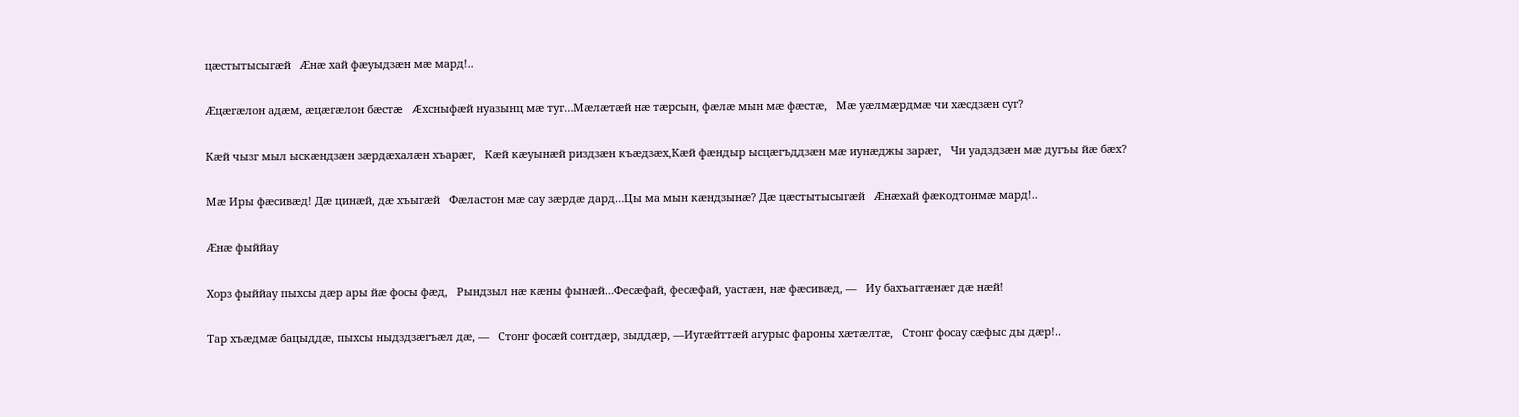цæстытысыгæй   Æнæ хай фæуыдзæн мæ мард!..

Æцæгæлон адæм, æцæгæлон бæстæ   Æхсныфæй нуазынц мæ туг…Мæлæтæй нæ тæрсын, фæлæ мын мæ фæстæ,   Мæ уæлмæрдмæ чи хæсдзæн суг?

Кæй чызг мыл ыскæндзæн зæрдæхалæн хъарæг,   Кæй кæуынæй риздзæн къæдзæх,Кæй фæндыр ысцæгъддзæн мæ иунæджы зарæг,   Чи уадздзæн мæ дугъы йæ бæх?

Мæ Иры фæсивæд! Дæ цинæй, дæ хъыгæй   Фæластон мæ сау зæрдæ дард…Цы ма мын кæндзынæ? Дæ цæстытысыгæй   Æнæхай фæкодтонмæ мард!..

Æнæ фыййау

Хорз фыййау пыхсы дæр ары йæ фосы фæд,   Рындзыл нæ кæны фынæй…Фесæфай, фесæфай, уастæн, нæ фæсивæд, —   Иу бахъаггæнæг дæ нæй!

Тар хъæдмæ бацыддæ, пыхсы ныдздзæгъæл дæ, —   Стонг фосæй сонтдæр, зыддæр, —Иугæйттæй агурыс фароны хæтæлтæ,   Стонг фосау сæфыс ды дæр!..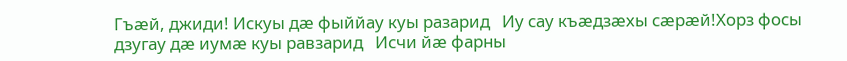Гъæй, джиди! Искуы дæ фыййау куы разарид   Иу сау къæдзæхы сæрæй!Хорз фосы дзугау дæ иумæ куы равзарид   Исчи йæ фарны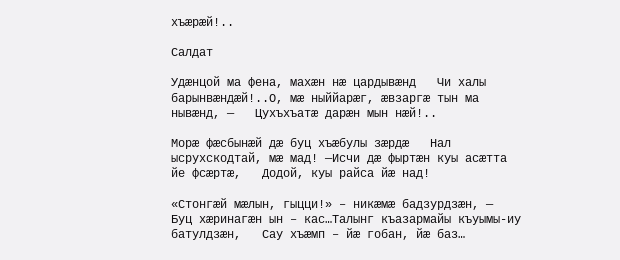хъæрæй!..

Салдат

Удæнцой ма фена, махæн нæ цардывæнд   Чи халы барынвæндæй!..О, мæ ныййарæг, æвзаргæ тын ма нывæнд, —   Цухъхъатæ дарæн мын нæй!..

Морæ фæсбынæй дæ буц хъæбулы зæрдæ   Нал ысрухскодтай, мæ мад! —Исчи дæ фыртæн куы асæтта йе фсæртæ,   Додой, куы райса йæ над!

«Стонгæй мæлын, гыцци!» – никæмæ бадзурдзæн, —   Буц хæринагæн ын – кас…Талынг къазармайы къуымы-иу батулдзæн,   Сау хъæмп – йæ гобан, йæ баз…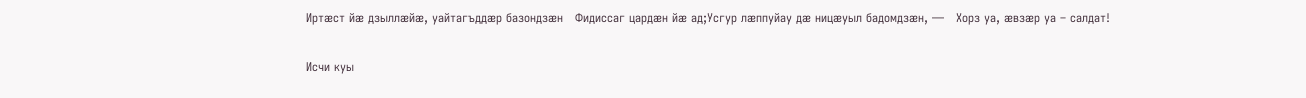Иртæст йæ дзыллæйæ, уайтагъддæр базондзæн   Фидиссаг цардæн йæ ад;Усгур лæппуйау дæ ницæуыл бадомдзæн, —   Хорз уа, æвзæр уа – салдат!

Исчи куы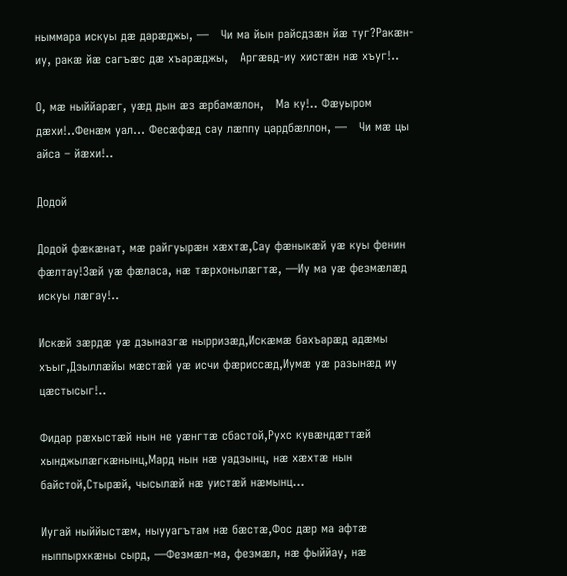ныммара искуы дæ дарæджы, —   Чи ма йын райсдзæн йæ туг?Ракæн-иу, ракæ йæ сагъæс дæ хъарæджы,   Аргæвд-иу хистæн нæ хъуг!..

О, мæ ныййарæг, уæд дын æз æрбамæлон,   Ма ку!.. Фæуыром дæхи!..Фенæм уал… Фесæфæд сау лæппу цардбæллон, —   Чи мæ цы айса – йæхи!..

Додой

Додой фæкæнат, мæ райгуырæн хæхтæ,Сау фæныкæй уæ куы фенин фæлтау!Зæй уæ фæласа, нæ тæрхонылæгтæ, —Иу ма уæ фезмæлæд искуы лæгау!..

Искæй зæрдæ уæ дзыназгæ нырризæд,Искæмæ бахъарæд адæмы хъыг,Дзыллæйы мæстæй уæ исчи фæриссæд,Иумæ уæ разынæд иу цæстысыг!..

Фидар рæхыстæй нын не уæнгтæ сбастой,Рухс кувæндæттæй хынджылæгкæнынц,Мард нын нæ уадзынц, нæ хæхтæ нын байстой,Стырæй, чысылæй нæ уистæй нæмынц…

Иугай ныййыстæм, ныууагътам нæ бæстæ,Фос дæр ма афтæ ныппырхкæны сырд, —Фезмæл-ма, фезмæл, нæ фыййау, нæ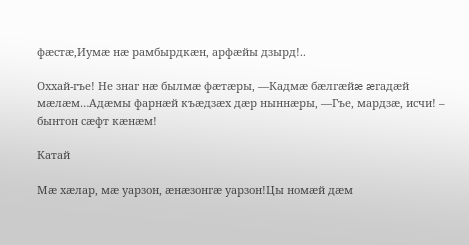фæстæ,Иумæ нæ рамбырдкæн, арфæйы дзырд!..

Оххай-гъе! Не знаг нæ былмæ фæтæры, —Кадмæ бæлгæйæ æгадæй мæлæм…Адæмы фарнæй къæдзæх дæр ныннæры, —Гъе, мардзæ, исчи! – бынтон сæфт кæнæм!

Катай

Мæ хæлар, мæ уарзон, æнæзонгæ уарзон!Цы номæй дæм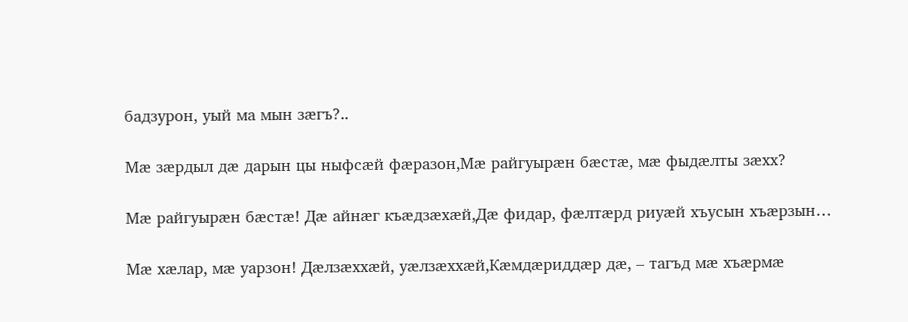бадзурон, уый ма мын зæгъ?..

Мæ зæрдыл дæ дарын цы ныфсæй фæразон,Мæ райгуырæн бæстæ, мæ фыдæлты зæхх?

Мæ райгуырæн бæстæ! Дæ айнæг къæдзæхæй,Дæ фидар, фæлтæрд риуæй хъусын хъæрзын…

Мæ хæлар, мæ уарзон! Дæлзæххæй, уæлзæххæй,Кæмдæриддæр дæ, – тагъд мæ хъæрмæ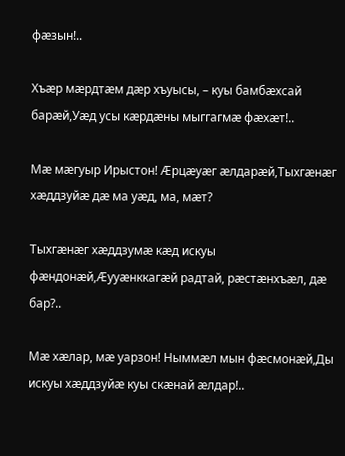фæзын!..

Хъæр мæрдтæм дæр хъуысы, – куы бамбæхсай барæй,Уæд усы кæрдæны мыггагмæ фæхæт!..

Мæ мæгуыр Ирыстон! Æрцæуæг æлдарæй,Тыхгæнæг хæддзуйæ дæ ма уæд, ма, мæт?

Тыхгæнæг хæддзумæ кæд искуы фæндонæй,Æууæнккагæй радтай, рæстæнхъæл, дæ бар?..

Мæ хæлар, мæ уарзон! Ныммæл мын фæсмонæй,Ды искуы хæддзуйæ куы скæнай æлдар!..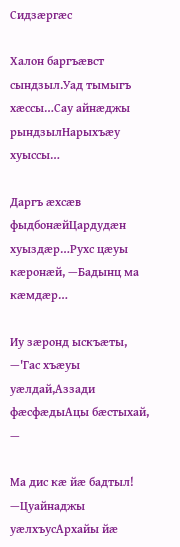Сидзæргæс

Халон баргъæвст сындзыл.Уад тымыгъ хæссы…Сау айнæджы рындзылНарыхъæу хуыссы…

Даргъ æхсæв фыдбонæйЦардудæн хуыздæр…Рухс цæуы кæронæй, —Бадынц ма кæмдæр…

Иу зæронд ыскъæты, —'Гас хъæуы уæлдай,Аззади фæсфæдыАцы бæстыхай, —

Ма дис кæ йæ бадтыл! —Цуайнаджы уæлхъусАрхайы йæ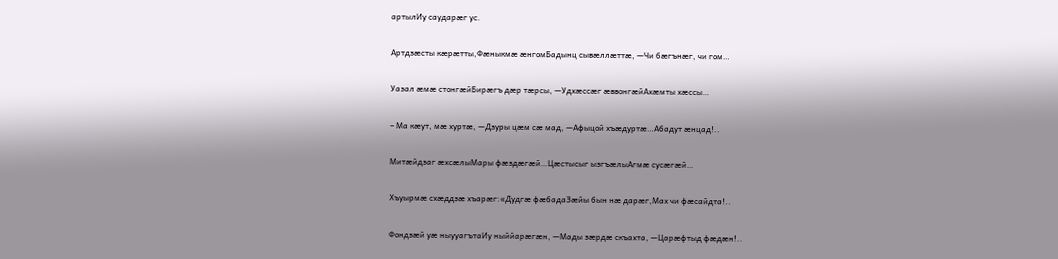артылИу саударæг ус.

Артдзæсты кæрæтты,Фæныкмæ æнгомБадынц сывæллæттæ, —Чи бæгънæг, чи гом…

Уазал æмæ стонгæйБирæгъ дæр тæрсы, —Удхæссæг æввонгæйАхæмты хæссы…

– Ма кæут, мæ хуртæ, —Дзуры цæм сæ мад, —Афыцой хъæдуртæ…Абадут æнцад!..

Митæйдзаг æхсæлыМары фæздæгæй…Цæстысыг ызгъæлыАгмæ сусæгæй…

Хъуырмæ схæддзæ хъарæг:«Дудгæ фæбадаЗæйы бын нæ дарæг,Мах чи фæсайдта!..

Фондзæй уæ ныууагътаИу ныййарæгæн, —Мады зæрдæ скъахта, —Царæфтыд фæдæн!..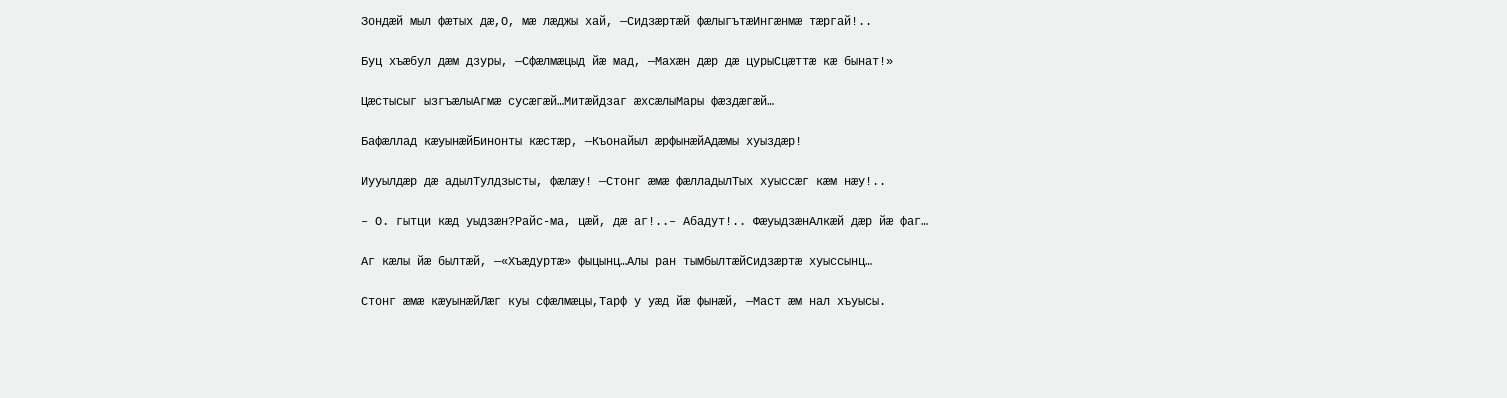Зондæй мыл фæтых дæ,О, мæ лæджы хай, —Сидзæртæй фæлыгътæИнгæнмæ тæргай!..

Буц хъæбул дæм дзуры, —Сфæлмæцыд йæ мад, —Махæн дæр дæ цурыСцæттæ кæ бынат!»

Цæстысыг ызгъæлыАгмæ сусæгæй…Митæйдзаг æхсæлыМары фæздæгæй…

Бафæллад кæуынæйБинонты кæстæр, —Къонайыл æрфынæйАдæмы хуыздæр!

Иууылдæр дæ адылТулдзысты, фæлæу! —Стонг æмæ фæлладылТых хуыссæг кæм нæу!..

– О. гытци кæд уыдзæн?Райс-ма, цæй, дæ аг!..– Абадут!.. ФæуыдзæнАлкæй дæр йæ фаг…

Аг кæлы йæ былтæй, —«Хъæдуртæ» фыцынц…Алы ран тымбылтæйСидзæртæ хуыссынц…

Стонг æмæ кæуынæйЛæг куы сфæлмæцы,Тарф у уæд йæ фынæй, —Маст æм нал хъуысы.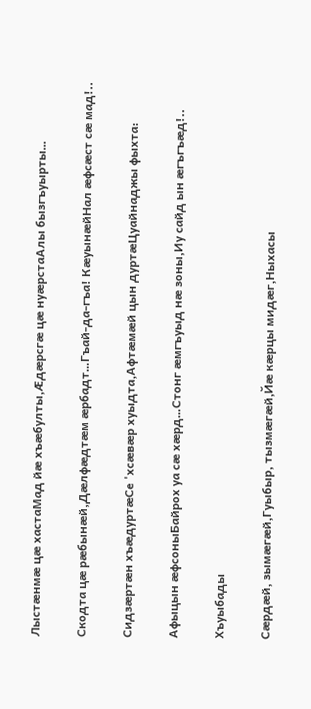Лыстæнмæ цæ хастаМад йæ хъæбулты,Æдæрсгæ цæ нуæрстаАлы бызгъуырты…

Скодта цæ рæбынæй,Дæлфæдтæм æрбадт…Гъай-да-гъа! КæуынæйНал æфсæст сæ мад!..

Сидзæртæн хъæдуртæСе 'хсæвæр хуыдта,Афтæмæй цын дуртæЦуайнаджы фыхта:

Афыцын æфсоныБайрох уа сæ хæрд…Стонг æмгъуыд нæ зоны,Иу сайд ын æгъгъæд!..

Хъуыбады

Сæрдæй, зымæгæй,Гуыбыр, тызмæгæй,Йæ кæрцы мидæг,Ныхасы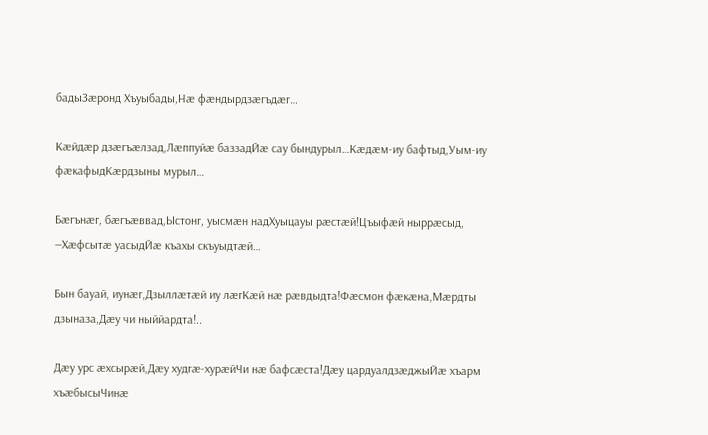бадыЗæронд Хъуыбады,Нæ фæндырдзæгъдæг…

Кæйдæр дзæгъæлзад,Лæппуйæ баззадЙæ сау бындурыл…Кæдæм-иу бафтыд,Уым-иу фæкафыдКæрдзыны мурыл…

Бæгънæг, бæгъæввад,Ыстонг, уысмæн надХуыцауы рæстæй!Цъыфæй ныррæсыд, —Хæфсытæ уасыдЙæ къахы скъуыдтæй…

Бын бауай, иунæг,Дзыллæтæй иу лæгКæй нæ рæвдыдта!Фæсмон фæкæна,Мæрдты дзыназа,Дæу чи ныййардта!..

Дæу урс æхсырæй,Дæу худгæ-хурæйЧи нæ бафсæста!Дæу цардуалдзæджыЙæ хъарм хъæбысыЧинæ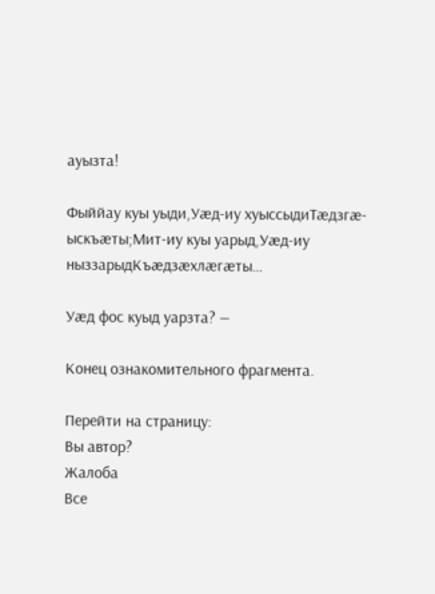ауызта!

Фыййау куы уыди,Уæд-иу хуыссыдиТæдзгæ-ыскъæты;Мит-иу куы уарыд,Уæд-иу ныззарыдКъæдзæхлæгæты…

Уæд фос куыд уарзта? —

Конец ознакомительного фрагмента.

Перейти на страницу:
Вы автор?
Жалоба
Все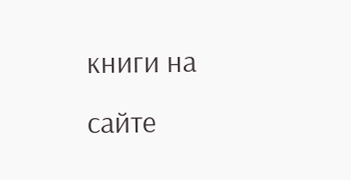книги на сайте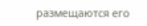размещаются его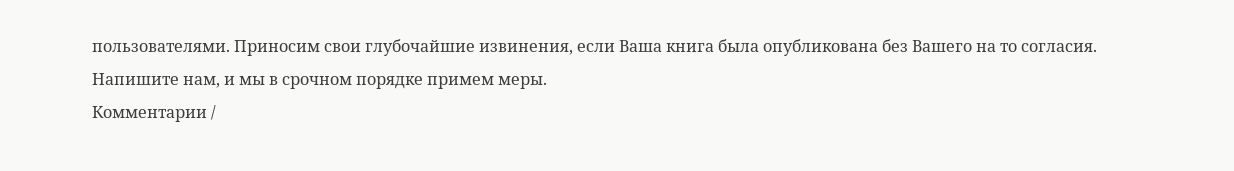пользователями. Приносим свои глубочайшие извинения, если Ваша книга была опубликована без Вашего на то согласия.
Напишите нам, и мы в срочном порядке примем меры.
Комментарии /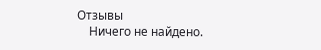Отзывы
    Ничего не найдено.